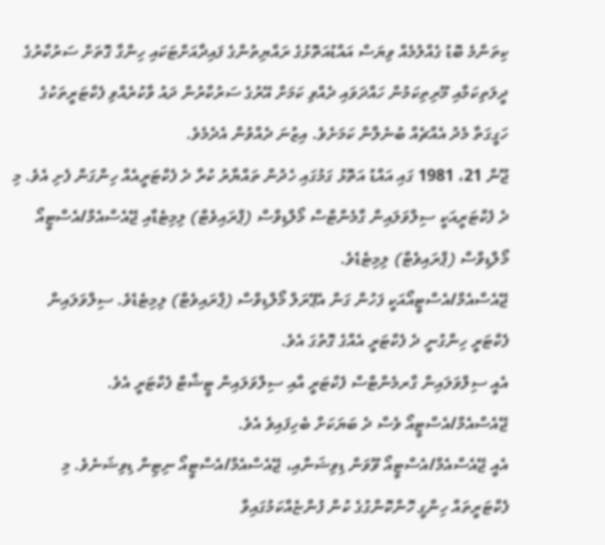ކިތަންމެ ބޮޑު ގެއްލުމެއް ވިޔަސް އައްޑުއަތޮޅުގެ ރައްޔިތުންގެ ފައިދާއަށްޓަކައި ހިންގާ ގޮތަށް ސަރުކާރުގެ ދީލަތިކަމާއި މޫރިތިކަމުން ހައްދަވައި ދެއްވި ކަމަށް އޭރުގެ ސަރުކާރުން ދައު ވާކުރެއްވި ފެކްޓަރީތަކުގެ ހަގީގަތާ މެދު އެއްޗެއް ބުނެލާން ކަމަށެވެ. އިޒުނަ ދެއްވުން އެދެމެވެ.
ޖޫން 21، 1981 ގައި އައްޑު އަތޮޅު ގަމުގައި ހެދުން ތައްޔާރު ކުރާ ދެ ފެކްޓަރީއެއް ހިންގަން ފެށި އެވެ. މި ދެ ފެކްޓަރީއަކީ ސިލްވަލައިން ގާމެންޓްސް މޯލްޑިވްސް (ޕްރައިވެޓް) ލިމިޓެޑާއި ޖޭއެސްއެމް/އެސްޓީއޯ މޯލްޑިވްސް (ޕްރައިވެޓް) ލިމިޓެޑެވެ.
ޖޭއެސްއެމް/އެސްޓީއޯއަކީ ފަހުން ގަން އެޕޭރަލް މޯލްޑިވްސް (ޕްރައިވެޓް) ލިމިޓެޑެވެ. ސިލްވަލައިން ފެކްޓަރީ ހިންގުނީ ދެ ފެކްޓަރީ އެއްގެ ގޮތުގަ އެވެ.
އެއީ ސިލްވަލައިން ގާރމެންޓްސް ފެކްޓަރީ އާއި ސިލްވަލައިން ޓީޝާޓް ފެކްޓަރީ އެވެ. ޖޭއެސްއެމް/އެސްޓީއޯ ވެސް ދެ ބަޔަކަށް ބެހިފައިވެ އެވެ.
އެއީ ޖޭއެސްއެމް/އެސްޓީއޯ ވޫވަން ޑިވިޝަނާއި، ޖޭއެސްއެމް/އެސްޓީއޯ ނިޓިން ޑިވިޝަނެވެ. މި ފެކްޓަރީތައް ހިންގީ ހޮންކޮންގުގެ ކުން ފުންޏެއްކަމުގައިވާ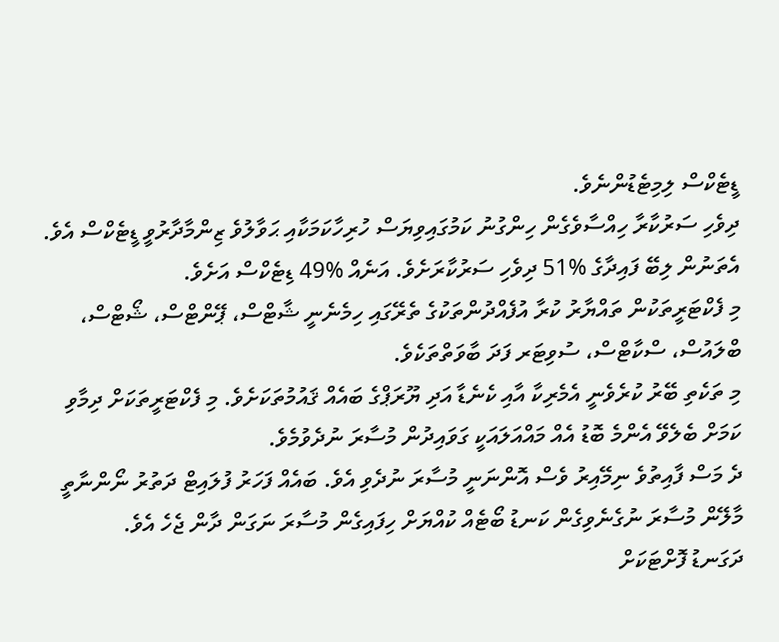ޑީޓެކްސް ލިމިޓެޑުންނެވެ.
ދިވެހި ސަރުކާރާ ހިއްސާވެގެން ހިންގުނު ކަމުގައިވިޔަސް ހުރިހާކަމަކާއި ޙަވާލުވެ ޒިންމާދާރުވީ ޑީޓެކްސް އެވެ. އެތަނުން ލިބޭ ފައިދާގެ %51 ދިވެހި ސަރުކާރަށެވެ. އަނެއް %49 ޑިޓެކްސް އަށެވެ.
މި ފެކްޓަރީތަކުން ތައްޔާރު ކުރާ އުފެއްދުންތަކުގެ ތެރޭގައި ހިމެނެނީ ޝާޓްސް، ޕޭންޓްސް، ޝޯޓްސް، ބްލައުސް، ސްކާޓްސް، ސުވިޓަރ ފަދަ ބާވަތްތަކެވެ.
މި ތަކެތި ބޭރު ކުރެވެނީ އެމެރިކާ އާއި ކެނެޑާ އަދި ޔޫރަޕްގެ ބައެއް ޤައުމުތަކަށެވެ. މި ފެކްޓަރީތަކަށް ދިމާވި ކަމަށް ބެލެވޭ އެންމެ ބޮޑު އެއް މައްއަލައަކީ ގަވައިދުން މުސާރަ ނުދެވުމެވެ.
ދެ މަސް ފާއިތުވެ ނިމޭއިރު ވެސް އޮންނަނީ މުސާރަ ނުދެވި އެވެ. ބައެއް ފަހަރު ފުލައިޓް ދަތުރު ނޯންނާތީ މާލޭން މުސާރަ ނުގެނެވިގެން ކަނޑު ބޯޓެއް ކުއްޔަށް ހިފައިގެން މުސާރަ ނަގަން ދާން ޖެހެ އެވެ.
ދަގަނޑު ފޮށްޓަކަށް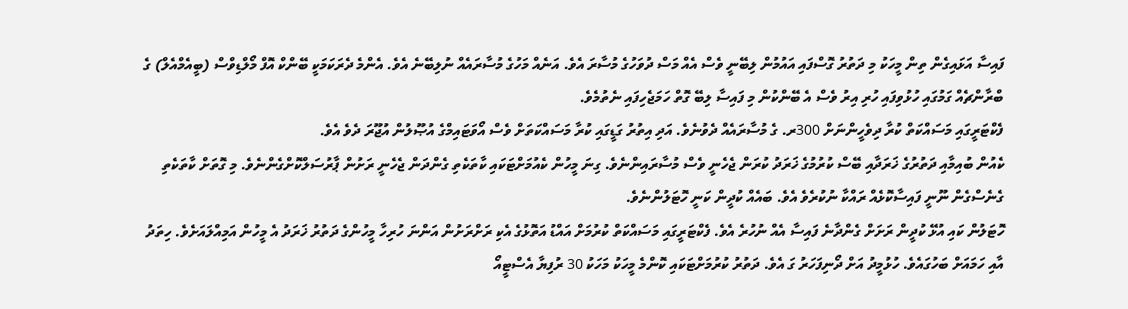ފައިސާ އަޅައިގެން ތިން މީހަކު މި ދަތުރު ގޮސްފައި އައުމުން ލިބޭނީ ވެސް އެއް މަސް ދުވަހުގެ މުސާރަ އެވެ. އަނެއް މަހުގެ މުސާރައެއް ނުލިބޭނެ އެވެ. އެންމެ ދެރަކަމަކީ ބޭންކް އޮފް މޯލްޑިވްސް (ބީއެމްއެލް) ގެ ބްރާންޗެއް ގަމުގައި ހުޅުވިފައި ހުރި އިރު ވެސް އެ ބޭންކުން މި ފައިސާ ލިބޭ ގޮތް ހަމަޖެހިފައި ނެތުމެވެ.
ފެކްޓަރީގައި މަސައްކަތް ކުރާ ދިވެހީންނަށް 300ރ. ގެ މުސާރައެއް ދެވުނެވެ. އަދި އިތުރު ގަޑީގައި ކުރާ މަސައްކަތަށް ވެސް އޯވަޓައިމްގެ އުޞޫލުން އުޖޫރަ ދެވެ އެވެ.
ކެއުން ބުއިމާއި ދަތުރުގެ ޚަރަދާއި ބޭސް ކުރުމުގެ ޚަރަދު ކުރަން ޖެހެނީ ވެސް މުސާރައިންނެވެ. ގިނަ މީހުން ކެއުމަށްޓަކައި ކާތަކެތި ގެންދަން ޖެހެނީ ރަށުން ޕާރުސަލްކޮށްގެންނެވެ. މި ގޮތަށް ކާތަކެތި ގެނެސްގެން ނޫނީ ފައިސާކޮޅެއް ރައްކާ ނުކުރެވެ އެވެ. ބައެއް ކުދީން ކަނީ ހޮޓަލުންނެވެ.
ހޮޓަލުން ކައި އުޅޭ ކުދީން ރަށަށް ގެންދާނެ ފައިސާ އެއް ނުހުރެ އެވެ. ފެކްޓަރީގައި މަސައްކަތް ކުރުމަށް އައްޑު އަތޮޅުގެ އެކި ރަށްރަށުން އަންނަ ހުރިހާ މީހުންގެ ދަތުރު ޚަރަދު އެ މީހުން އަމިއްލައަށެވެ. ހިތަދު އާއި ހަމައަށް ބަހުގައެވެ. ހުޅުމީދު އަށް ދޯނިފަހަރު ގަ އެވެ. ދަތުރު ކުރުމަށްޓަކައި ކޮންމެ މީހަކު މަހަކު 30 ރުފިޔާ އެސްޓީއޯ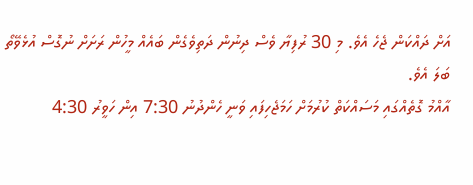އަށް ދައްކަން ޖެހެ އެވެ. މި 30 ރުފިޔާ ވެސް ދިނުން ދަތިވެގެން ބައެއް މީހުން ރަށަށް ނުގޮސް އުޅެވޭތޯ ބަލަ އެވެ.
އާއްމު ގޮތެއްގައި މަސައްކަތް ކުރުމަށް ހަމަޖެހިފައި ވަނީ ހެންދުނު 7:30 އިން ހަވީރު 4:30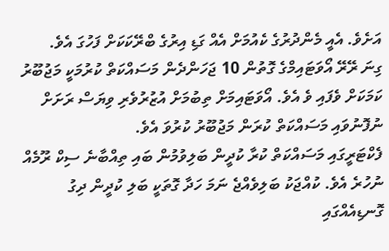އަށެވެ. އެއީ މެންދުރުގެ ކެއުމަށް އެއް ގަޑި އިރުގެ ބްރޭކަކަށް ފަހުގަ އެވެ.
ގިނަ ރޭރޭ އޯވަޓައިމްގެ ގޮތުން 10 ޖަހަންދެން މަސައްކަތް ކުރުމަކީ މަޖުބޫރު ކަމަކަށް ވެފައި ވެ އެވެ. އޯވަޓައިމަށް ތިބުމަށް އުޒުރުވެރި ވިޔަސް ރަށަށް ނުފޮނުވައި މަސައްކަތް ކުރަން މަޖުބޫރު ކުރުވަ އެވެ.
ފެކްޓަރީގައި މަސައްކަތް ކުރާ ކުދީން ބަލިވުމުން ބައި ތިއްބާނެ ސިކް ރޫމެއް ނުހުރެ އެވެ. ކުއްޖަކު ބަލިވެއްޖެ ނަމަ ހަދާ ގޮތަކީ ބަލި ކުދީން ދިގު ގޮނޑިއެއްގައި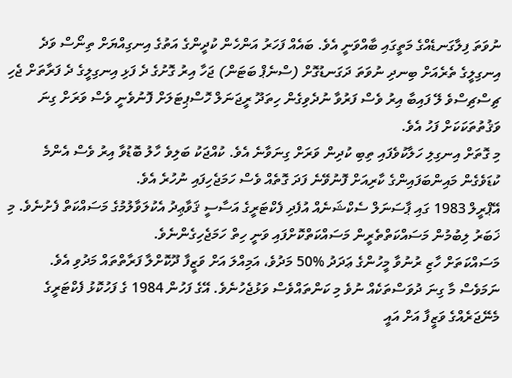ނުވަތަ ފިލާގަނޑެއްގެ މަތީގައި ބާއްވަނީ އެވެ. ބައެއް ފަހަރު އަންހެން ކުދީންގެ އަތުގެ އިނގިއްޔަށް ތިނޯސް ވަދެ އިނގިލީގެ ތެރެއަށް ބިނދި ނުވަތަ ދަގަނޑުގޮށް (ސްނެޕް ބަޓަން) ޖަހާ އިރު ގޮށުގެ ދެ ފަޅި އިނގިލީގެ ދެ ފަރާތަށް ޖެހި ޗިސްޗިސްވެ ލޭ ފައިބާ އިރު ވެސް ފަރުވާ ނުދެވިގެން ހިތަދޫ ރީޖަނަލް ހޮސްޕިޓަލަށް ފޮނުވެނީ ވެސް ވަރަށް ގިނަ ވަޤުތުތަކަކަށް ފަހު އެވެ.
މި ގޮތަށް އިނގިލި ހަލާކުވެފައި ތިބި ކުދިން ވަރަށް ގިނަވާނެ އެވެ. ކުއްޖަކު ބަލިވެ ހާލު ބޮޑުވާ އިރު ވެސް އެންމެ ކުޑަވެގެން މައިންބަފައިންގެ ކާރިއަށް ފޮނުވޭނެ ފަދަ ގޮތެއް ވެސް ހަމަޖެހިފައި ނުހުރެ އެވެ.
އޭޕްރީލް 1983 ގައި ޕާސަނަލް ސެކްޝަނެއް އުފެދި ފެކްޓަރީގެ އަސާސީ ޤަވާޢިދު އެކުލަވާލުމުގެ މަސައްކަތް ފެށުނެވެ. މި ޚަބަރު ލިބުމުން މަސައްކަތްތެރީން މަސައްކަތްކޮށްފައި ވަނީ ހިތް ހަމަޖެހިގެންނެވެ.
މަސައްކަތަށް ހާޒި ރުނުވާ މީހުންގެ ޢަދަދު %50 މަދުވެ، އަމިއްލަ އަށް ވަޒީފާ ދޫކޮށްލާ ފަރާތްތައް މަދުވި އެވެ. ނަމަވެސް މާ ގިނަ ދުވަސްތަކެއް ނުވެ މި ކަންތައްވެސް ވަޅުޖެހުނެވެ. އޭގެ ފަހުން 1984 ގެ ފަހުކޮޅު ފެކްޓަރީގެ މެނޭޖަރެއްގެ ވަޒީފާ އަށް އައީ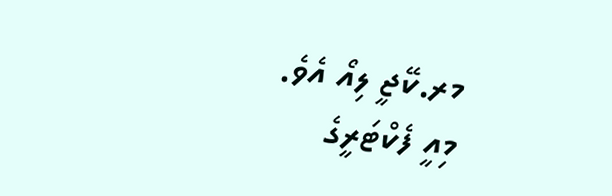މރ.ކޭޖީ ލިއޯ އެވެ.
މިއީ ފެކްޓަރީގެ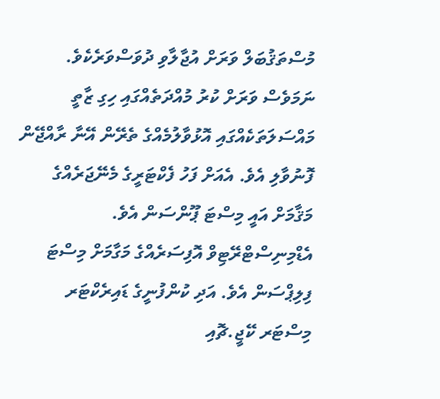މުސްތަޤުބަލް ވަރަށް އުޖާލާވި ދުވަސްވަރެކެވެ. ނަމަވެސް ވަރަށް ކުރު މުއްދަތެއްގައި ހިގި ޒާތީ މައްސަލަތަކެއްގައި އޮޅުވާލުމެއްގެ ތެރޭން އޭނާ ރާއްޖޭން ފޮނުވާލި އެވެ. އެއަށް ފަހު ފެކްޓަރީގެ މެނޭޖަރެއްގެ މަޤާމަށް އައީ މިސްޓަ ޕޫންސަން އެވެ. އެޑްމިނިސްޓްރޭޓިވް އޮފިސަރެއްގެ މަގާމަށް މިސްޓަ ފިލިޕްސަން އެވެ. އަދި ކުންފުނީގެ ޑައިރެކްޓަރ މިސްޓަރ ކޭޖީ.ޗޮއި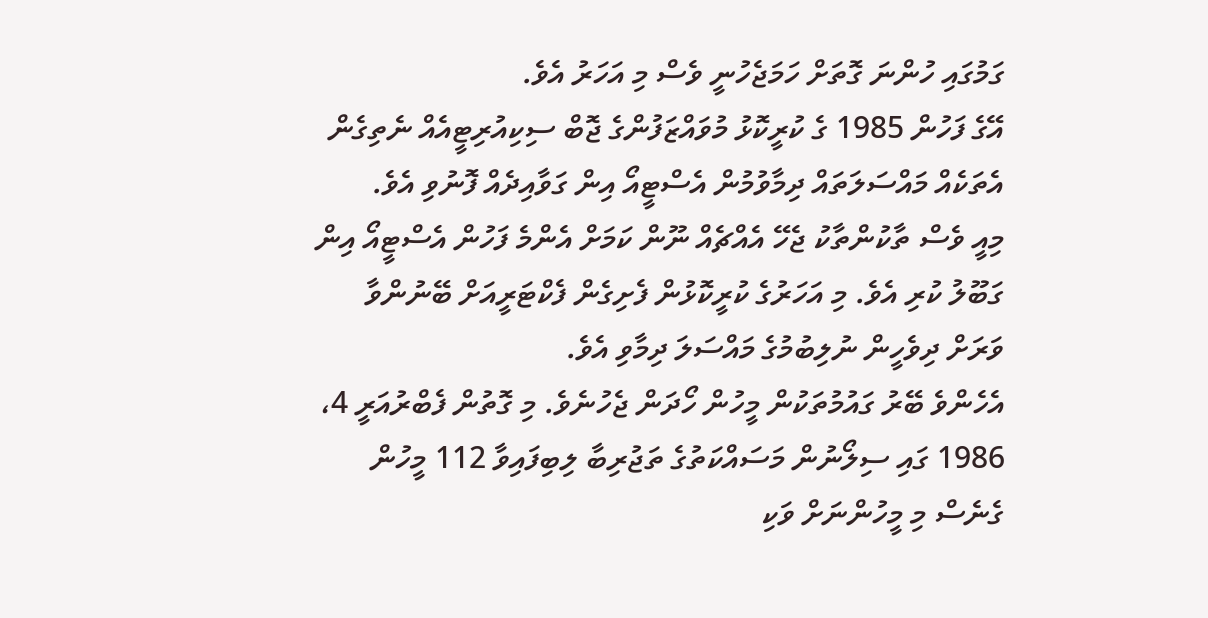ގަމުގައި ހުންނަ ގޮތަށް ހަމަޖެހުނީ ވެސް މި އަހަރު އެވެ.
އޭގެ ފަހުން 1985 ގެ ކުރީކޮޅު މުވައްޒަފުންގެ ޖޮބް ސިކިއުރިޓީއެއް ނެތިގެން އެތަކެއް މައްސަލަތައް ދިމާވުމުން އެސްޓީއޯ އިން ގަވާއިދެއް ފޮނުވި އެވެ.
މިއީ ވެސް ތާކުންތާކު ޖެހޭ އެއްޗެއް ނޫން ކަމަށް އެންމެ ފަހުން އެސްޓީއޯ އިން ގަބޫލު ކުރި އެވެ. މި އަހަރުގެ ކުރީކޮޅުން ފެށިގެން ފެކްޓަރީއަށް ބޭނުންވާ ވަރަށް ދިވެހީން ނުލިބުމުގެ މައްސަލަ ދިމާވި އެވެ.
އެހެންވެ ބޭރު ގައުމުތަކުން މީހުން ހޯދަން ޖެހުނެވެ. މި ގޮތުން ފެބްރުއަރީ 4، 1986 ގައި ސިލޯނުން މަސައްކަތުގެ ތަޖުރިބާ ލިބިފައިވާ 112 މީހުން ގެނެސް މި މީހުންނަށް ވަކި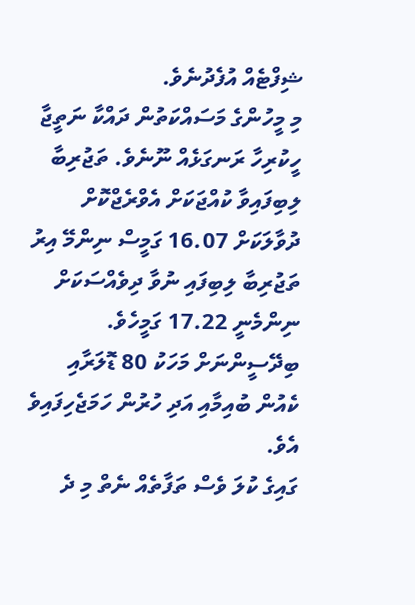ޝިފްޓެއް އުފެދުނެވެ.
މި މީހުންގެ މަސައްކަތުން ދައްކާ ނަތީޖާ ހީކުރިހާ ރަނގަޅެއް ނޫނެވެ. ތަޖުރިބާ ލިބިފައިވާ ކުއްޖަކަށް އެވްރެޖްކޮށް ދުވާލަކަށް 16.07 ގަމީސް ނިންމޭ އިރު ތަޖުރިބާ ލިބިފައި ނުވާ ދިވެއްސަކަށް ނިންމެނީ 17.22 ގަމީހެވެ. ބިދޭސީންނަށް މަހަކު 80 ޑޮލަރާއި ކެއުން ބުއިމާއި އަދި ހުރުން ހަމަޖެހިފައިވެ އެވެ.
ގައިގެ ކުލަ ވެސް ތަފާތެއް ނެތް މި ދެ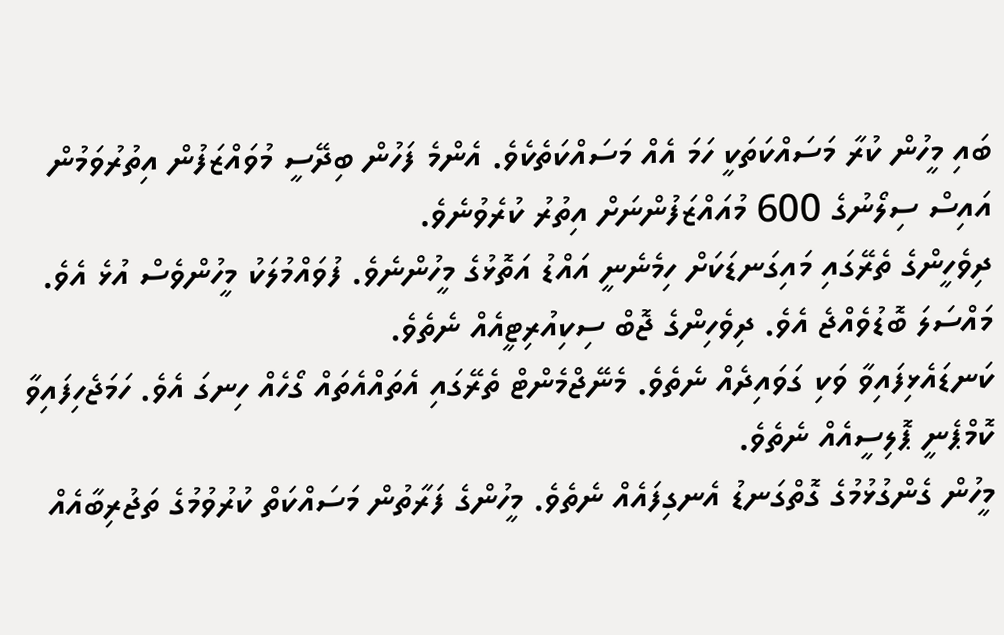ބައި މީހުން ކުރާ މަސައްކަތަކީ ހަމަ އެއް މަސައްކަތެކެވެ. އެންމެ ފަހުން ބިދޭސީ މުވައްޒަފުން އިތުރުވަމުން އައިސް ސިލޯނުގެ 600 މުއައްޒަފުންނަށް އިތުރު ކުރެވުނެވެ.
ދިވެހީންގެ ތެރޭގައި މައިގަނޑަކަށް ހިމެނެނީ އައްޑު އަތޮޅުގެ މީހުންނެވެ. ފުވައްމުލަކު މީހުންވެސް އުޅެ އެވެ. މައްސަލަ ބޮޑުވެއްޖެ އެވެ. ދިވެހިންގެ ޖޮބް ސިކިއުރިޓީއެއް ނެތެވެ.
ކަނޑައެޅިފައިވާ ވަކި ގަވައިދެއް ނެތެވެ. މެނޭޖްމެންޓް ތެރޭގައި އެތައްއެތައް ގޯހެއް ހިނގަ އެވެ. ހަމަޖެހިފައިވާ ކޮމްޕެނީ ޕޮލިސީއެއް ނެތެވެ.
މީހުން ގެންގުޅުމުގެ ގޮތްގަނޑު އެނގިފައެއް ނެތެވެ. މީހުންގެ ފަރާތުން މަސައްކަތް ކުރުވުމުގެ ތަޖުރިބާއެއް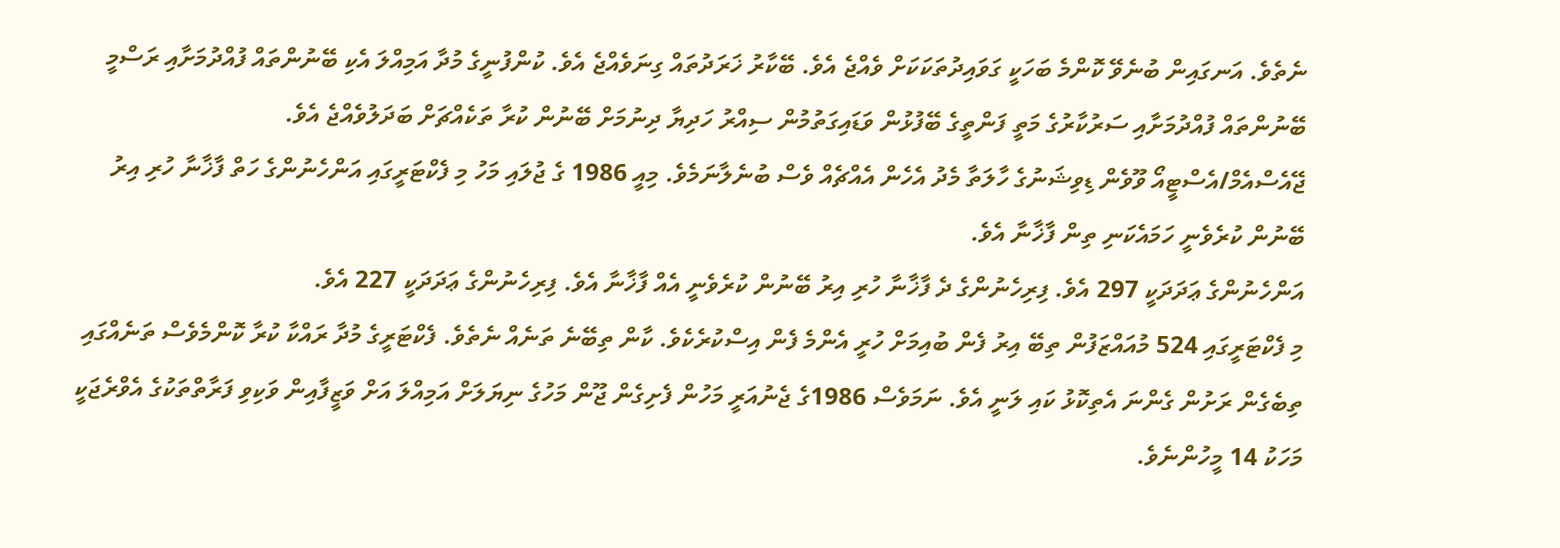ނެތެވެ. އަނގައިން ބުނެވޭ ކޮންމެ ބަހަކީ ގަވައިދުތަކަކަށް ވެއްޖެ އެވެ. ބޭކާރު ޚަރަދުތައް ގިނަވެއްޖެ އެވެ. ކުންފުނީގެ މުދާ އަމިއްލަ އެކި ބޭނުންތައް ފުއްދުމަށާއި ރަސްމީ ބޭނުންތައް ފުއްދުމަށާއި ސަރުކާރުގެ މަތީ ފަންތީގެ ބޭފުޅުން ވަޑައިގަތުމުން ސިއްރު ހަދިޔާ ދިނުމަށް ބޭނުން ކުރާ ތަކެއްޗަށް ބަދަލުވެއްޖެ އެވެ.
ޖޭއެސްއެމް/އެސްޓީއޯ ވޫވެން ޑިވިޝަނުގެ ހާލަތާ މެދު އެހެން އެއްޗެއް ވެސް ބުނެލާނަމެވެ. މިއީ 1986 ގެ ޖުލައި މަހު މި ފެކްޓަރީގައި އަންހެނުންގެ ހަތް ފާޚާނާ ހުރި އިރު ބޭނުން ކުރެވެނީ ހަމައެކަނި ތިން ފާޚާނާ އެވެ.
އަންހެނުންގެ ޢަދަދަކީ 297 އެވެ. ފިރިހެނުންގެ ދެ ފާޚާނާ ހުރި އިރު ބޭނުން ކުރެވެނީ އެއް ފާޚާނާ އެވެ. ފިރިހެނުންގެ ޢަދަދަކީ 227 އެވެ.
މި ފެކްޓަރީގައި 524 މުއައްޒަފުން ތިބޭ އިރު ފެން ބުއިމަށް ހުރީ އެންމެ ފެން އިސްކުރެކެވެ. ކާން ތިބޭނެ ތަނެއް ނެތެވެ. ފެކްޓަރީގެ މުދާ ރައްކާ ކުރާ ކޮންމެވެސް ތަނެއްގައި ތިބެގެން ރަށުން ގެންނަ އެތިކޮޅު ކައި ލަނީ އެވެ. ނަމަވެސް 1986ގެ ޖެނުއަރީ މަހުން ފެށިގެން ޖޫން މަހުގެ ނިޔަލަށް އަމިއްލަ އަށް ވަޒީފާއިން ވަކިވި ފަރާތްތަކުގެ އެވްރެޖަކީ މަހަކު 14 މީހުންނެވެ.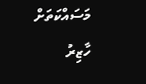މަސައްކަތަށް ހާޒިރު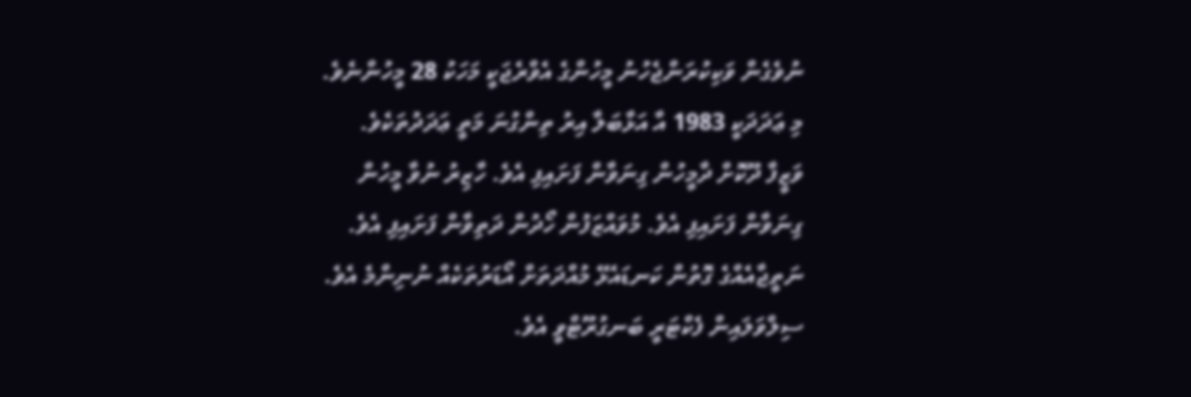ނުވެގެން ވަކިކުރަންޖެހުނު މީހުންގެ އެވްރެޖަކީ މަހަކު 28 މީހުންނެވެ. މި ޢަދަދަކީ 1983 އާ އަޅާބަލާ އިރު ތިންގުނަ މަތީ ޢަދަދުތަކެވެ.
ވަޒީފާ ދޫކޮށް ދާމީހުން ގިނަވާން ފަށައިފި އެވެ. ހާޒިރު ނުވާ މީހުން ގިނަވާން ފަށައިފި އެވެ. މުވައްޒަފުން ހޯދުން ދަތިވާން ފަށައިފި އެވެ.
ނަތީޖާއެއްގެ ގޮތުން ކަނޑައެޅޭ މުއްދަތަށް އޯޑަރުތަކެއް ނުނިންމެ އެވެ. ސިލްވަލައިން ފެކްޓަރީ ބަނގުރޫޓްވީ އެވެ.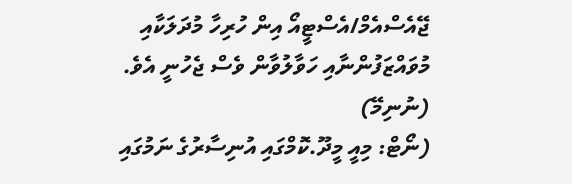ޖޭއެސްއެމް/އެސްޓީއޯ އިން ހުރިހާ މުދަލަކާއި މުވައްޒަފުންނާއި ހަވާލުވާން ވެސް ޖެހުނީ އެވެ.
(ނުނިމޭ)
(ނޯޓް: މިއީ މީދޫ.ކޮމްގައި އުނިސާރުގެ ނަމުގައި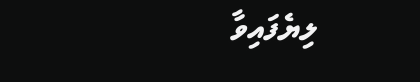ލިޔެފައިވާ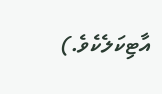އާޓިކަލެކެވެ.)